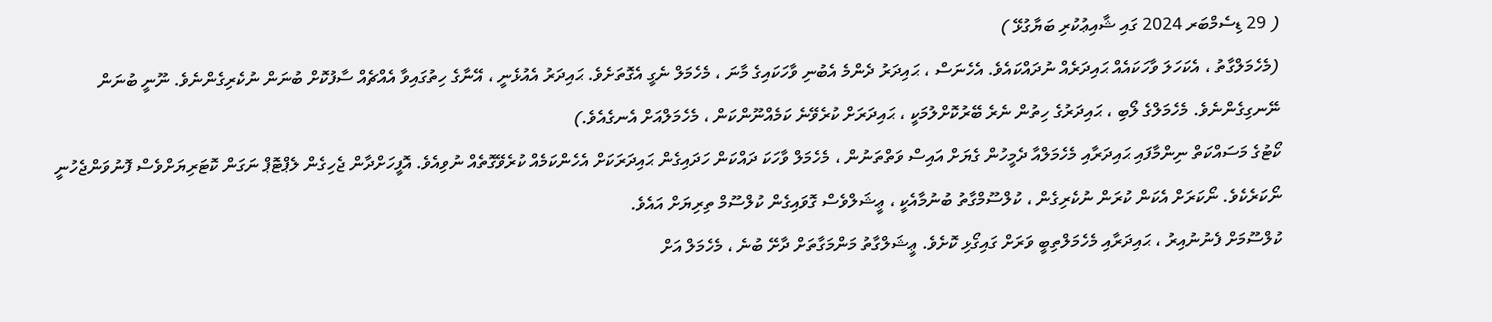( 29 ޑިސެމްބަރ 2024 ގައި ޝާއިޢުކުރި ބަޔާގުޅޭ )
(މެހެމަލްގާތު ، އެކަހަލަ ވާހަކައެއް ޙައިދަރެއް ނުދައްކައެވެ. އެހެނަސް ، ޙައިދަރު ދެންމެ އެބުނި ވާހަކައިގެ މާނަ ، މެހެމަލް ނެގީ އެގޮތަށެވެ. ޙައިދަރު އެއުޅެނީ ، އޭނާގެ ހިތުގައިވާ އެއްޗެއް ސާފުކޮށް ބުނަން ނުކެރިގެންނެވެ. ނޫނީ ބުނަން ނޭނގިގެންނެވެ. މެހެމަލްގެ ލޯބި ، ޙައިދަރުގެ ހިތުން ނެރެ ބޭރުކޮށްލުމަކީ ، ޙައިދަރަށް ކުރެވޭނެ ކަމެއްނޫންކަން ، މެހެމަލްއަށް އެނގެއެވެ.)
ކޯޓުގެ މަސައްކަތް ނިންމާފައި ޙައިދަރާއި މެހެމަލްއާ ދެމީހުން ގެޔަށް އައިސް ވަތްތަނުން ، މެހެމަލް ވާހަކަ ދައްކަން ހަދައިގެން ޙައިދަރަކަށް އެހެންކަމެއް ކުރެވޭގޮތެއް ނުވިއެވެ. އޮފީހަށްދާން ޖެހިގެން ލެޕްޓޮޕް ނަގަން ކޮޓަރިޔަށްވެސް ފޮނުވަންޖެހުނީ ނޯކަރެކެވެ. ނޯކަރަށް އެކަން ކުރަން ނުކެރިގެން ، ކުލްސޫމްގާތު ބުނުމާއެކީ ، ޢީޝަލްވެސް ގޮވައިގެން ކުލްސޫމް ތިރިޔަށް އައެވެ.
ކުލްސޫމަށް ފެނުނުއިރު ، ޙައިދަރާއި މެހެމަލްތިބީ ވަރަށް ގައިގޯޅި ކޮށެވެ. ޢީޝަލްގާތު މަންމަގާތަށް ދާށޭ ބުނެ ، މެހެމަލް އަށް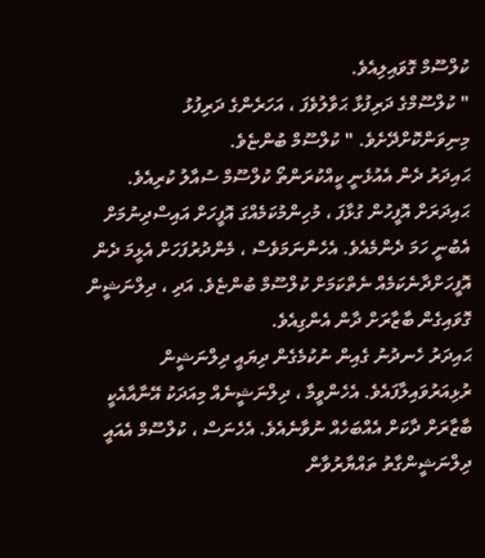ކުލްސޫމް ގޮވައިލިއެވެ.
" ކުލްސޫމްގެ ދަރިފުޅާ ޙަވާލުވެފަ ، އަހަރެންގެ ދަރިފުޅު މިނިވަންކޮށްދޭށެވެ. " ކުލްސޫމް ބުންޏެވެ.
ޙައިދަރު ދެން އެއުޅެނީ ކީއްކުރަންތޯ ކުލްސޫމް ސުއާލު ކުރިއެވެ. ޙައިދަރަށް އޮފީހުން ގުޅާފަ ، މުހިންމުކަމެއްގަ އޮފީހަށް އައިސްދިނުމަށް އެބުނީ ހަމަ ދެންމެއެވެ. އެހެންނަމަވެސް ، މެންދުރުފަހަށް އެޅީމަ ދެން އޮފީހަށްދާނެކަމެއް ނެތްކަމަށް ކުލްސޫމް ބުންޏެވެ. އަދި ، ދިލްނަޝީން ގޮވައިގެން ބާޒާރަށް ދާން އެންގިއެވެ.
ޙައިދަރު ހެނދުނު ގެއިން ނުކުމެގެން ދިޔައީ ދިލްނަޝީން ރުޅިއަރުވައިލާފައެވެ. އެހެންވީމާ ، ދިލްނަޝީނެއް މިއަދަކު އޭނާއާއެކީ ބާޒާރަށް ދާކަށް އެއްބަހެއް ނުވާނެއެވެ. އެހެނަސް ، ކުލްސޫމް އެއައީ ދިލްނަޝީންގާތު ތައްޔާރުވާން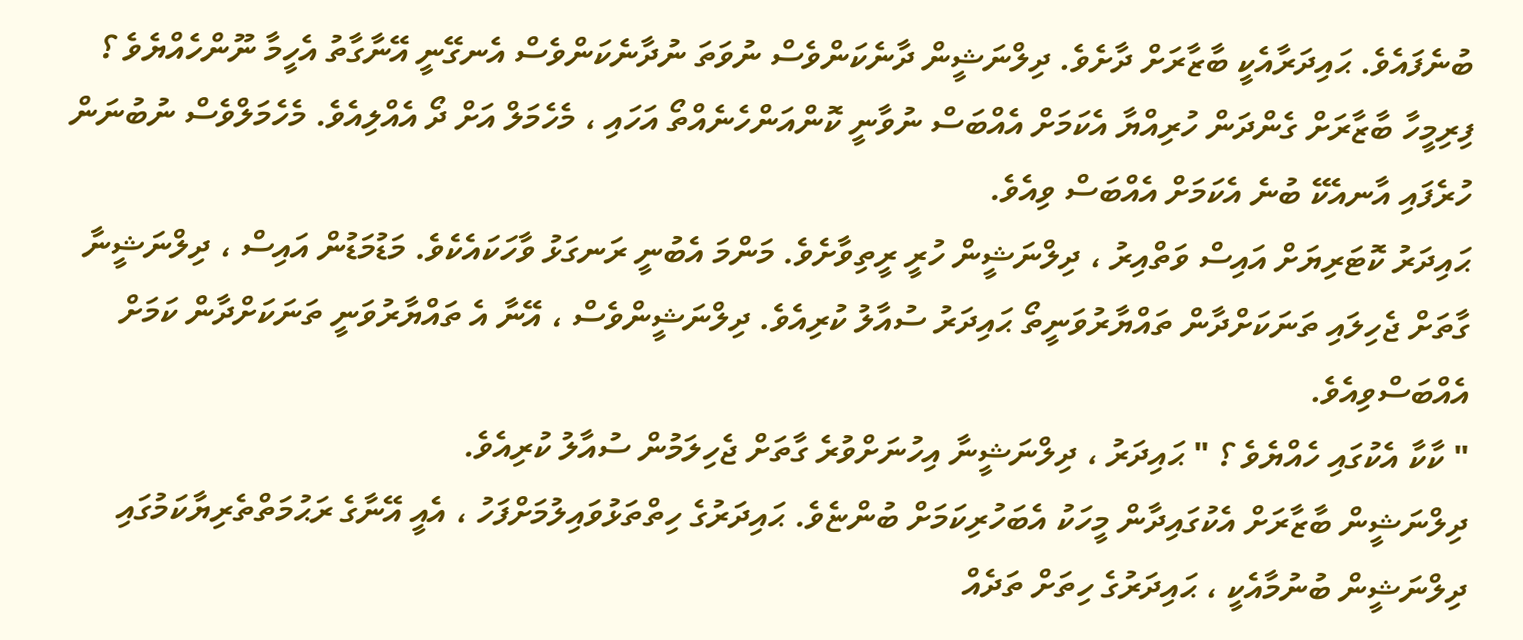ބުނެފައެވެ. ޙައިދަރާއެކީ ބާޒާރަށް ދާށެވެ. ދިލްނަޝީން ދާނެކަންވެސް ނުވަތަ ނުދާނެކަންވެސް އެނގޭނީ އޭނާގާތު އެހީމާ ނޫންހެއްޔެވެ ؟ ފިރިމީހާ ބާޒާރަށް ގެންދަން ހުރިއްޔާ އެކަމަށް އެއްބަސް ނުވާނީ ކޮންއަންހެނެއްތޯ އަހައި ، މެހެމަލް އަށް ދޯ އެއްލިއެވެ. މެހެމަލްވެސް ނުބުނަން ހުރެފައި އާނއެކޭ ބުނެ އެކަމަށް އެއްބަސް ވިއެވެ.
ޙައިދަރު ކޮޓަރިޔަށް އައިސް ވަތްއިރު ، ދިލްނަޝީން ހުރީ ރީތިވާށެވެ. މަންމަ އެބުނީ ރަނގަޅު ވާހަކައެކެވެ. މަޑުމަޑުން އައިސް ، ދިލްނަޝީނާ ގާތަށް ޖެހިލައި ތަނަކަށްދާން ތައްޔާރުވަނީތޯ ޙައިދަރު ސުއާލު ކުރިއެވެ. ދިލްނަޝީންވެސް ، އޭނާ އެ ތައްޔާރުވަނީ ތަނަކަށްދާން ކަމަށް އެއްބަސްވިއެވެ.
" ކާކާ އެކުގައި ހެއްޔެވެ ؟ " ޙައިދަރު ، ދިލްނަޝީނާ އިހުނަށްވުރެ ގާތަށް ޖެހިލަމުން ސުއާލު ކުރިއެވެ.
ދިލްނަޝީން ބާޒާރަށް އެކުގައިދާން މީހަކު އެބަހުރިކަމަށް ބުންޏެވެ. ޙައިދަރުގެ ހިތްތަޅުވައިލުމަށްފަހު ، އެއީ އޭނާގެ ރަޙުމަތްތެރިޔާކަމުގައި ދިލްނަޝީން ބުނުމާއެކީ ، ޙައިދަރުގެ ހިތަށް ތަދެއް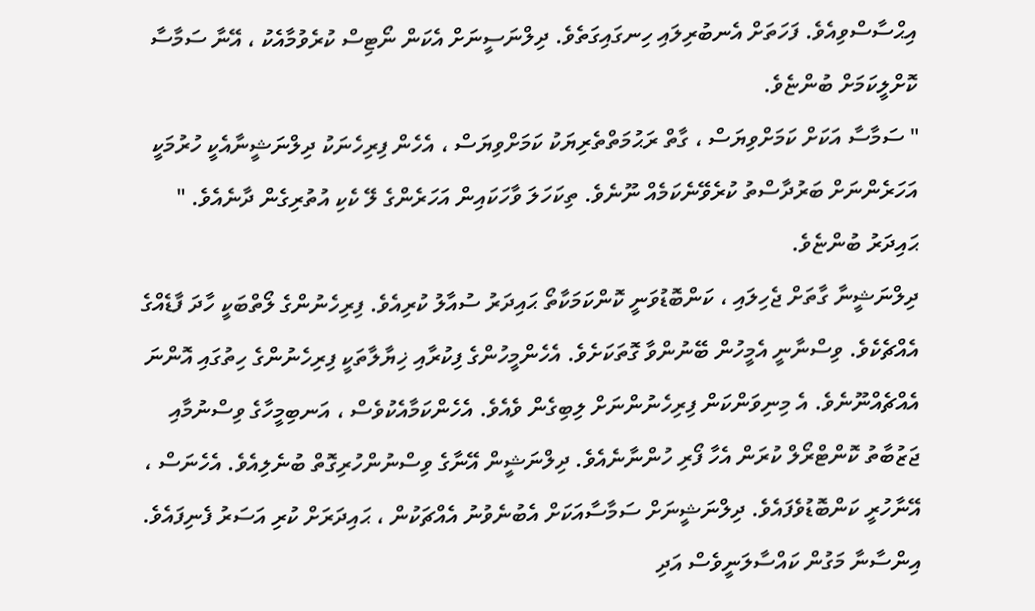އިޙްސާސްވިއެވެ. ފަހަތަށް އެނބުރިލައި ހިނގައިގަތެވެ. ދިލްނަސީނަށް އެކަން ނޯޓިސް ކުރެވުމާއެކު ، އޭނާ ސަމާސާ ކޮށްލީކަމަށް ބުންޏެވެ.
" ސަމާސާ އަކަށް ކަމަށްވިޔަސް ، ގާތް ރަޙުމަތްތެރިޔަކު ކަމަށްވިޔަސް ، އެހެން ފިރިހެނަކު ދިލްނަޝީނާއެކީ ހުރުމަކީ އަހަރެންނަށް ބަރުދާސްތު ކުރެވޭނެކަމެއް ނޫނެވެ. ތިކަހަލަ ވާހަކައިން އަހަރެންގެ ލޭ ކެކި އުތުރިގެން ދާނެއެވެ. " ޙައިދަރު ބުންޏެވެ.
ދިލްނަޝީނާ ގާތަށް ޖެހިލައި ، ކަންބޮޑުވަނީ ކޮންކަމަކާތޯ ޙައިދަރު ސުއާލު ކުރިއެވެ. ފިރިހެނުންގެ ލޯތްބަކީ ހާދަ ފާޑެއްގެ އެއްޗެކެވެ. ވިސްނާނީ އެމީހުން ބޭނުންވާ ގޮތަކަށެވެ. އެހެންމީހުންގެ ފިކުރާއި ޚިޔާލާތަކީ ފިރިހެނުންގެ ހިތުގައި އޮންނަ އެއްޗެއްނޫނެވެ. އެ މިނިވަންކަން ފިރިހެނުންނަށް ލިބިގެން ވެއެވެ. އެހެންކަމާއެކުވެސް ، އަނބިމީހާގެ ވިސްނުމާއި ޖަޒުބާތު ކޮންޓްރޯލް ކުރަން އެހާ ފޯރި ހުންނާނެއެވެ. ދިލްނަޝީން އޭނާގެ ވިސްނުންހުރިގޮތް ބުނެލިއެވެ. އެހެނަސް ، އޭނާހުރީ ކަންބޮޑުވެފައެވެ. ދިލްނަޝީނަށް ސަމާސާއަކަށް އެބުނެވުނު އެއްޗަކުން ، ޙައިދަރަށް ކުރި އަސަރު ފެނިފައެވެ.
އިންސާނާ މަގުން ކައްސާލަނީވެސް އަދި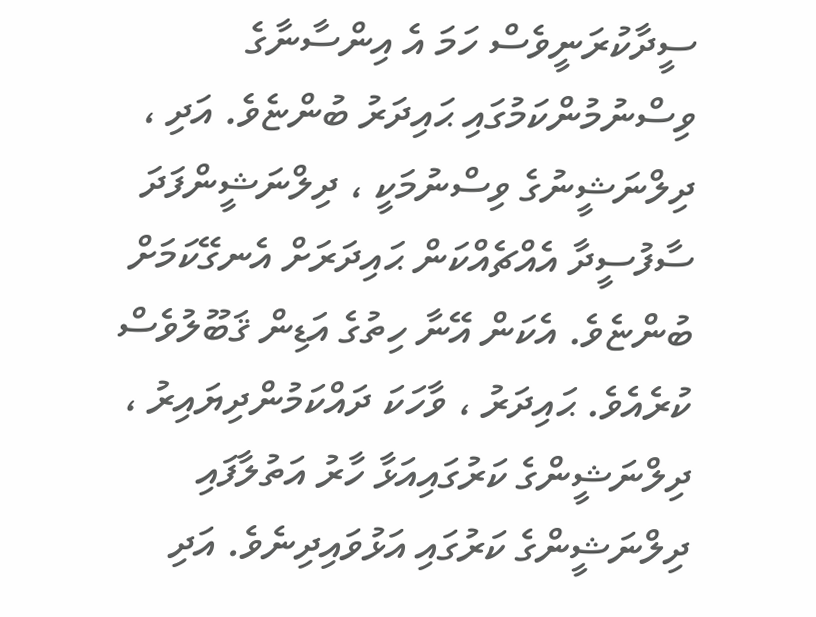ސީދާކުރަނީވެސް ހަމަ އެ އިންސާނާގެ ވިސްނުމުންކަމުގައި ޙައިދަރު ބުންޏެވެ. އަދި ، ދިލްނަޝީނުގެ ވިސްނުމަކީ ، ދިލްނަޝީންފަދަ ސާފުސީދާ އެއްޗެއްކަން ޙައިދަރަށް އެނގޭކަމަށް ބުންޏެވެ. އެކަން އޭނާ ހިތުގެ އަޑިން ޤަބޫލުވެސް ކުރެއެވެ. ޙައިދަރު ، ވާހަކަ ދައްކަމުންދިޔައިރު ، ދިލްނަޝީންގެ ކަރުގައިއަޅާ ހާރު އަތުލާފައި ދިލްނަޝީންގެ ކަރުގައި އަޅުވައިދިނެވެ. އަދި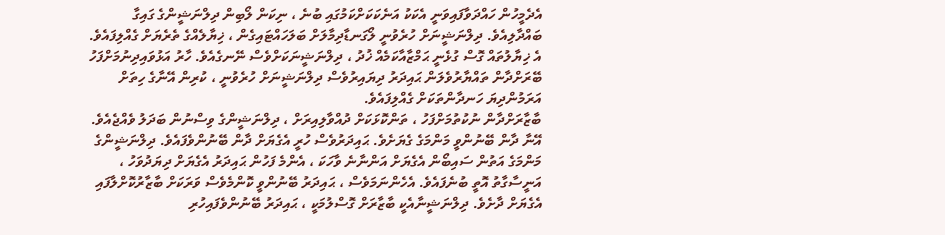އެދެމީހުން ހައްދަވާފައިވަނީ އެކަކު އަނެކަކަށްކަމުގައި ބުނެ ، ނިކަން ލޯބިން ދިލްނަޝީންގެ ގައިގާ ބައްދާލިއެވެ. ދިލްނަޝީނަށް ހުރެވުނީ ލޯގަނޑާދިމާލަށް ބަލަހައްޓައިގެން ، ޚިޔާލެއްގެ ތެރެޔަށް ގެއްލިފައެވެ. އެ ޚިޔާލުތައް ގޮސް ގުޅެނީ ޙަމްޒާއާކަމެއް ޚުދު ، ދިލްނަޝީނަކަށްވެސް ނޭނގެއެވެ. ހާރު އަޅުވައިދިނުމަށްފަހު ބޭރަށްދާން ތައްޔާރުވެލަން ޙައިދަރު ދިޔައިރުވެސް ދިލްނަޝީނަށް ހުރެވުނީ ، ކުރިން އޭނާގެ ހިތަށް އަރަމުންދިޔަ ހަނދާންތަކަށް ގެއްލިފައެވެ.
ބާޒާރަށްދާން ނުކުތުމަށްފަހު ، ތަންކޮޅަކަށް ދުއްވާލިއިރަށް ، ދިލްނަޝީންގެ ވިސްނުން ބަދަލު ވެއްޖެއެވެ. އޭނާ ދާން ބޭނުންވީ މަންމަގެ ގެޔަށެވެ. ޙައިދަރުވެސް ހުރީ އެގެޔަށް ދާން ބޭނުންވެފައެވެ. ދިލްނަޝީންގެ މަންމަގެ އަތުން ސައިބޯން އެގެޔަށް އަންނާނެ ވާހަކަ ، އެންމެ ފަހުން ޙައިދަރު އެގެޔަށް ދިޔަދުވަހު ، އަނީސާގާތު އޮތީ ބުނެފައެވެ. އެހެންނަމަވެސް ، ޙައިދަރު ބޭނުންވީ ކޮންމެވެސް ވަރަކަށް ބާޒާރުކޮށްލާފައި އެގެޔަށް ދާށެވެ. ދިލްނަޝީނާއެކީ ބާޒާރަށް ގޮސްލުމަކީ ، ޙައިދަރު ބޭނުންވެފައިހުރި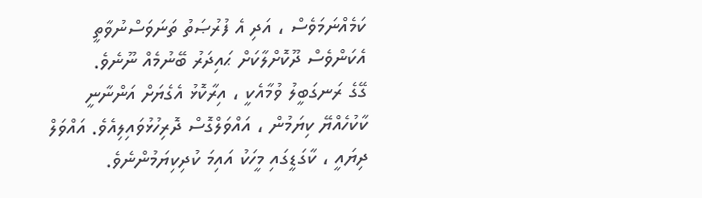ކަމެއްނަމަވެސް ، އަދި އެ ފުރުޞަތު ތަނަވަސްނުވާތީ އެކަންވެސް ދޫކޮށްލާކަށް ޙައިދަރު ބޭނުމެއް ނޫނެވެ.
ގޭގެ ރަނގަބީލު ވުމާއެކީ ، އިރާކޮޅު އެގެޔަށް އަންނާނީ ކާކުހެއްޔޭ ކިޔަމުން ، އައްވަލްގޮސް ދޮރިހުޅުވައިލިއެވެ. އައްވަލް ދިޔައީ ، ކާގަޑީގައި މީހަކު އައިމަ ކުދިކިޔަމުންނެވެ.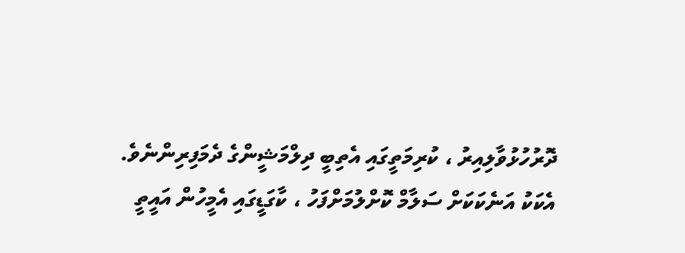ދޮރުހުޅުވާލިއިރު ، ކުރިމަތީގައި އެތިބީ ދިލްމަޝީންގެ ދެމަފިރިންނެވެ.
އެކަކު އަނެކަކަށް ސަލާމް ކޮށްލުމަށްފަހު ، ކާގަޑީގައި އެމީހުން އައީތީ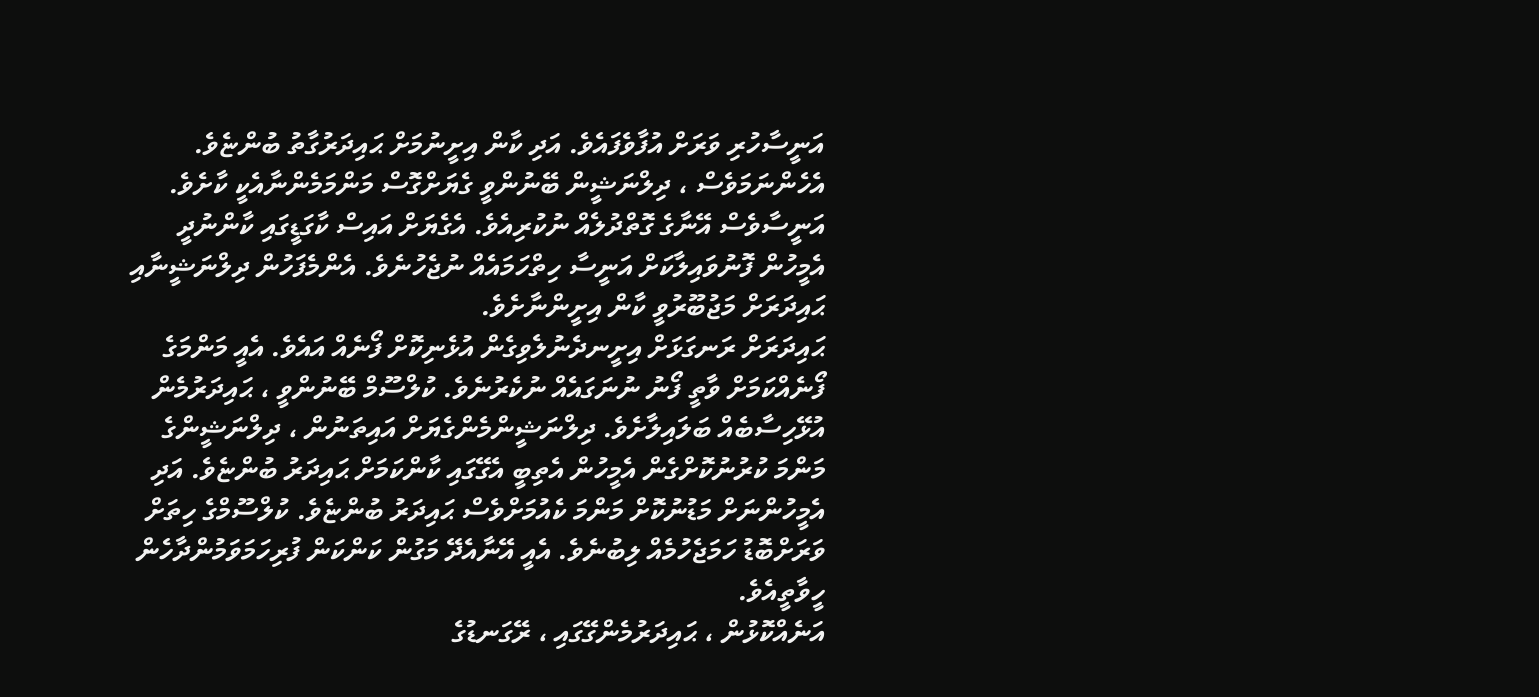އަނީސާހުރި ވަރަށް އުފާވެފައެވެ. އަދި ކާން އިށީނުމަށް ޙައިދަރުގާތު ބުންޏެވެ. އެހެންނަމަވެސް ، ދިލްނަޝީން ބޭނުންވީ ގެޔަށްގޮސް މަންމަމެންނާއެކީ ކާށެވެ. އަނީސާވެސް އޭނާގެ ގޮތްދުލެއް ނުކުރިއެވެ. އެގެޔަށް އައިސް ކާގަޑީގައި ކާންނުދީ އެމީހުން ފޮނުވައިލާކަށް އަނީސާ ހިތްހަމައެއް ނުޖެހުނެވެ. އެންމެފަހުން ދިލްނަޝީނާއި ޙައިދަރަށް މަޖުބޫރުވީ ކާން އިށީންނާށެވެ.
ޙައިދަރަށް ރަނގަޅަށް އިށީނދެނުލެވިގެން އުޅެނިކޮށް ފޯނެއް އައެވެ. އެއީ މަންމަގެ ފޯނެއްކަމަށް ވާތީ ފޯނު ނުނަގައެއް ނުކެރުނެވެ. ކުލްސޫމް ބޭނުންވީ ، ޙައިދަރުމެން އުޅޭހިސާބެއް ބަލައިލާށެވެ. ދިލްނަޝީންމެންގެޔަށް އައިތަނުން ، ދިލްނަޝީންގެ މަންމަ ކުރުނުކޮށްގެން އެމީހުން އެތިބީ އެގޭގައި ކާންކަމަށް ޙައިދަރު ބުންޏެވެ. އަދި އެމީހުންނަށް މަޑުނުކޮށް މަންމަ ކެއުމަށްވެސް ޙައިދަރު ބުންޏެވެ. ކުލްސޫމްގެ ހިތަށް ވަރަށްބޮޑު ހަމަޖެހުމެއް ލިބުނެވެ. އެއީ އޭނާއެދޭ މަގުން ކަންކަން ފުރިހަމަވަމުންދާހެން ހީވާތީއެވެ.
އަނެއްކޮޅުން ، ޙައިދަރުމެންގޭގައި ، ރޭގަނޑުގެ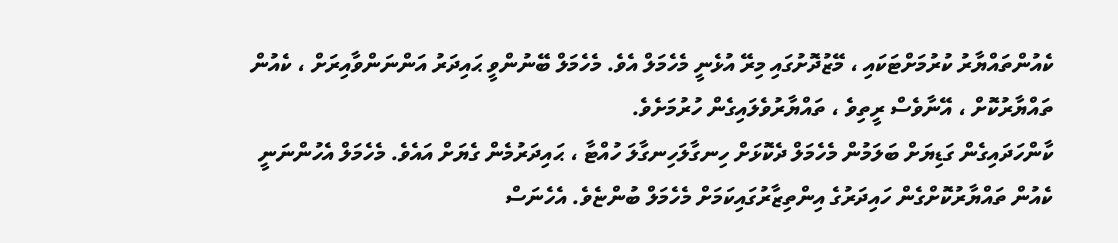ކެއުންތައްޔާރު ކުރުމަށްޓަކައި ، މޭޒުދޮށުގައި މިރޭ އުޅެނީ މެހެމަލް އެވެ. މެހެމަލް ބޭނުންވީ ޙައިދަރު އަންނަންވާއިރަށް ، ކެއުން ތައްޔާރުކޮށް ، އޭނާވެސް ރީތިވެ ، ތައްޔާރުވެލައިގެން ހުރުމަށެވެ.
ކާންހަދައިގެން ގަޑިޔަށް ބަލަމުން މެހެމަލް ދެކޮޅަށް ހިނގާލަހިނގާލަ ހުއްޓާ ، ޙައިދަރުމެން ގެޔަށް އައެވެ. މެހެމަލް އެހުންނަނީ ކެއުން ތައްޔާރުކޮށްގެން ހައިދަރުގެ އިންތިޒާރުގައިކަމަށް މެހެމަލް ބުންޏެވެ. އެހެނަސް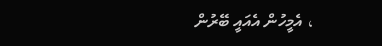، އެމީހުން އެއައީ ބޭރުން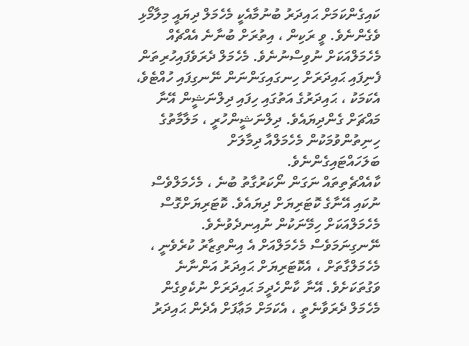ކައިގެންކަމަށް ޙައިދަރު ބުނުމާއެކީ މެހެމަލް ދިޔައީ މިލާމޯޅި ވެގެންނެވެ. ވީ ރަކިން ، އިތުރަށް ބުނާނެ އެއްޗެއް މެހެމަލްއަކަށް ނުވިސްނުނެވެ. މެހެމަލް ދެރަވެފައިހުރިތަން ފެނިފައި ޙައިދަރަށް ހިނގައިގަންނަން ނޭނގިފައި ހުއްޓެވެ، އެކަމަކު ، ޙައިދަރުގެ އަތުގައި ހިފައި ދިލްނަޝީން އޭނާ މައްޗަށް ގެންދިޔައެވެ. ދިލްނަޝީންހުރީ ، މަލާމާތުގެ ހިނިތުންވުމަކުން މެހެމަލްއާ ދިމާލަށް ބަލަހައްޓައިގެންނެވެ.
ކާއެއްޗެތިތައް ނަގަން ނޯކަރުގާތު ބުނެ ، މެހެމަލްވެސް ނުކައި އޭނާގެ ކޮޓަރިޔަށް ދިޔައެވެ. ކޮޓަރިޔަށްގޮސް މެހެމަލްއަކަށް ހިމޭނަކުން ނުއިނދެވުނެވެ. ނޭނގިނަމަވެސް މެހެމަލްއަށް އެ އިންތިޒާރު ކުރެވެނީ ، މެހެމަލްގާތަށް ، އެކޮޓަރިޔަށް ޙައިދަރު އަންނާނެ ވަގުތަކަށެވެ. އޭނާ ކާންހެދީމަ ޙައިދަރަށް ނުކެވިގެން މެހެމަލް ދެރަވާނެތީ ، އެކަމަށް މަޢާފަށް އެދެން ޙައިދަރު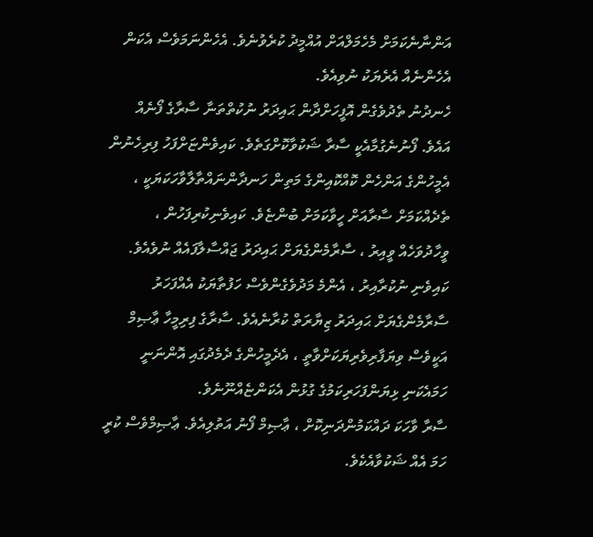އަންނާނެކަމަށް މެހެމަލްއަށް އުއްމީދު ކުރެވުނެވެ. އެހެންނަމަވެސް އެކަން އެހެންނެއް އެރެޔަކު ނުވިއެވެ.
ހެނދުނު ތެދުވެގެން އޮފީހަށްދާން ޙައިދަރު ނުކުތްތަނާ ސާރާގެ ފޯނެއް އައެވެ. ފޯނުނެގުމާއެކީ ސާރާ ޝަކުވާކޮށްގަތެވެ. ކައިވެންޏަށްފަހު ފިރިހެނުން އެމީހުންގެ އަންހެން ކޮއްކޮއިންގެ މަތިން ހަނދާންނައްތާލާވާހަކަޔަކީ ، ތެދެއްކަމަށް ސާރާއަށް ހީވާކަމަށް ބުންޏެވެ. ކައިވެނިކުރިފަހުން ، ވީހާދުވަހެއް ވީއިރު ، ސާރާމެންގެޔަށް ޙައިދަރު ޖައްސާލާފައެއް ނުވެއެވެ. ކައިވެނި ނުކުރާއިރު ، އެންމެ މަދުވެގެންވެސް ހަފުތާޔަކު އެއްފަހަރު ސާރާމެންގެޔަށް ޙައިދަރު ޒިޔާރަތް ކުރާނެއެވެ. ސާރާގެ ފިރިމީހާ ޢާޞިމް އަކީވެސް ވިޔަފާރިވެރިޔަކަށްވާތީ ، އެދެމީހުންގެ ދެމެދުގައި އޮންނަނީ ހަމައެކަނި ޅިޔަންފަހަރިކަމުގެ ގުޅުން އެކަންޏެއްނޫނެވެ.
ސާރާ ވާހަކަ ދައްކަމުންދަނިކޮށް ، ޢާޞިމް ފޯނު އަތުލިއެވެ. ޢާޞިމްވެސް ކުރީ ހަމަ އެއް ޝަކުވާއެކެވެ.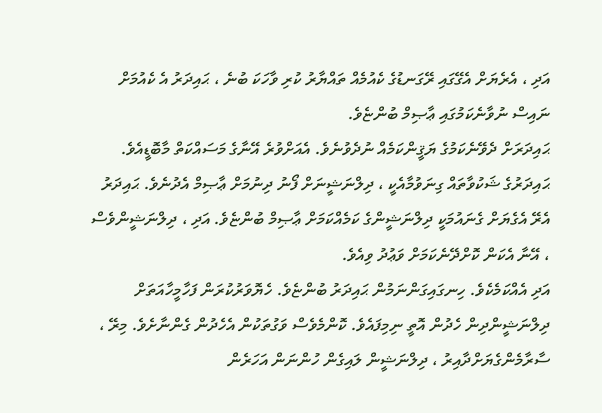އަދި ، އެރެޔަށް އެގޭގައި ރޭގަނޑުގެ ކެއުމެއް ތައްޔާރު ކުރި ވާހަކަ ބުނެ ، ޙައިދަރު އެ ކެއުމަށް ނައިސް ނުވާނެކަމުގައި ޢާޞިމް ބުންޏެވެ.
ޙައިދަރަށް ދެވޭނެކަމުގެ ޔަޤީންކަމެއް ނުދެވުނެވެ. އެއަށްވުރެ އޭނާގެ މަސައްކަތް މާބޮޑީއެވެ. ޙައިދަރުގެ ޝަކުވާތައް ގިނަވުމާއެކީ ، ދިލްނަޝީނަށް ފޯނު ދިނުމަށް ޢާޞިމް އެދުނެވެ. ޙައިދަރު އެރޭ އެގެޔަށް ގެނައުމަކީ ދިލްނަޝީންގެ ކަމެއްކަމަށް ޢާޞިމް ބުންޏެވެ. އަދި ، ދިލްނަޝީންވެސް ، އޭނާ އެކަން ކޮށްދޭނެކަމަށް ވަޢުދު ވިއެވެ.
އަދި އެއްކަމެކެވެ. ހިނގައިގަންނަމުން ޙައިދަރު ބުންޏެވެ. ހެޔޮވަރުކުރަން ފަހާމީހާއަތަށް ދިލްނަޝީންދިން ހެދުން އޮތީ ނިމިފައެވެ. ކޮންމެވެސް ވަގުތަކުން އެހެދުން ގެންނާށެވެ. މިރޭ ، ސާރާމެންގެޔަށްދާއިރު ، ދިލްނަޝީން ލައިގެން ހުންނަން އަހަރެން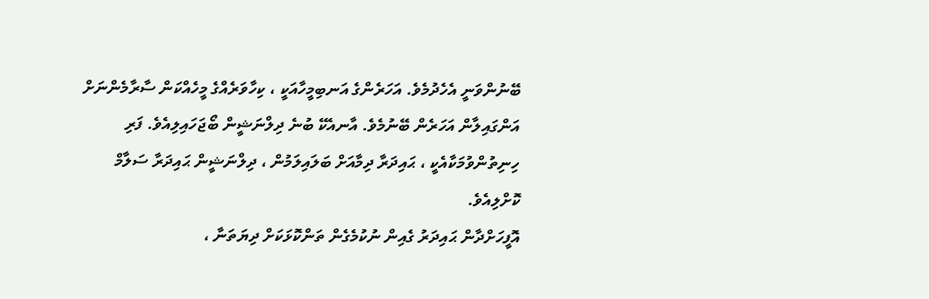ބޭނުންވަނީ އެހެދުމެވެ. އަހަރެންގެ އަނބިމީހާއަކީ ، ކިހާވަރެއްގެ މީހެއްކަން ސާރާމެންނަށް އަންގައިލާން އަހަރެން ބޭނުމެވެ. އާނއެކޭ ބުނެ ދިލްނަޝީން ބޯޖަހައިލިއެވެ. ފަރި ހިނިތުންވުމަކާއެކީ ، ޙައިދަރާ ދިމާއަށް ބަލައިލަމުން ، ދިލްނަޝީން ޙައިދަރާ ސަލާމް ކޮށްލިއެވެ.
އޮފީހަށްދާން ޙައިދަރު ގެއިން ނުކުމެގެން ތަންކޮޅަކަށް ދިޔަތަނާ ،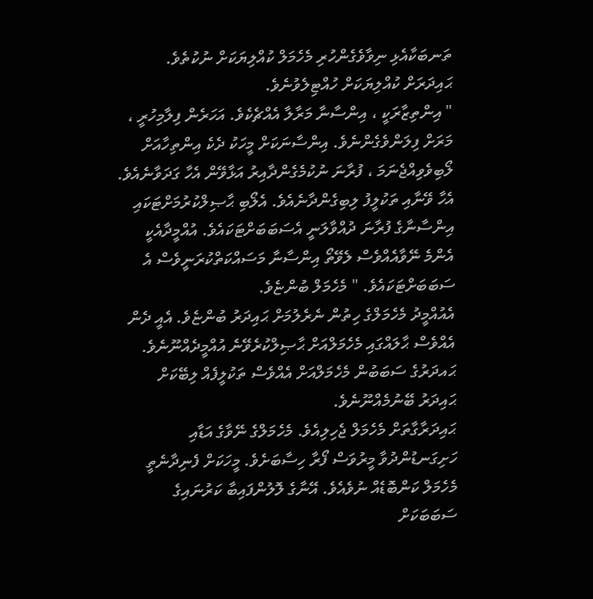ތަނބަކާއެޅި ނިވާވެގެންހުރި މެހެމަލް ކުއްލިޔަކަށް ނުކުތެވެ. ޙައިދަރަށް ކުއްލިޔަކަށް ހުއްޓިލެވުނެވެ.
" އިންތިޒާރަކީ ، އިންސާނާ މަރާލާ އެއްޗެކެވެ. އަހަރެން ފިލާމިހުރީ ، މަރަށް ފިލަންވެގެންނެވެ. އިންސާނަކަށް މީހަކު ދެކެ އިންތިހާއަށް ލޯބިވެވިއްޖެނަމަ ، ފުރާނަ ނުކުމެގެންދާއިރު އަޅާވޭން އެހާ ގަދަވާނެއެވެ. އެހާ ވޭނާއި ތަކުލީފު ލިބިގެންދާނެއެވެ. އެލޯބި ޙާޞިލްކުރުމަށްޓަކައި އިންސާނާގެ ފުރާނަ ދުއްވާލަނީ އެސަބަބަށްޓަކައެވެ. އުއްމީދާއެކީ އެންމެ ނޭވާއެއްވެސް ލެވޭތޯ އިންސާނާ މަސައްކަތްކުރަނީވެސް އެ ސަބަބަށްޓަކައެވެ. " މެހެމަލް ބުންޏެވެ.
އެއުއްމީދު މެހެމަލްގެ ހިތުން ނެރެލުމަށް ޙައިދަރު ބުންޏެވެ. އެއީ ދެން އެއްވެސް ޙާލައްގައި މެހެމަލްއަށް ޙާޞިލްކުރެވޭނެ އުއްމީދެއްނޫނެވެ. ޙައދަރުގެ ސަބަބުން މެހެމަލްއަށް އެއްވެސް ތަކުލީފެއް ލިބޭކަށް ޙައިދަރު ބޭނުމެއްނޫނެވެ.
ޙައިދަރާގާތަށް މެހެމަލް ޖެހިލިއެވެ. މެހެމަލްގެ ނޭވާގެ އަޑާއި ހަށިގަނޑުންދުވާ މީރުވަސް ފޯރާ ހިސާބަށެވެ. މީހަކަށް ފެނިދާނެތީ މެހެމަލް ކަންބޮޑެއް ނުވެއެވެ. އޭނާގެ ލޮލުންފައިބާ ކަރުނައިގެ ސަބަބަކަށް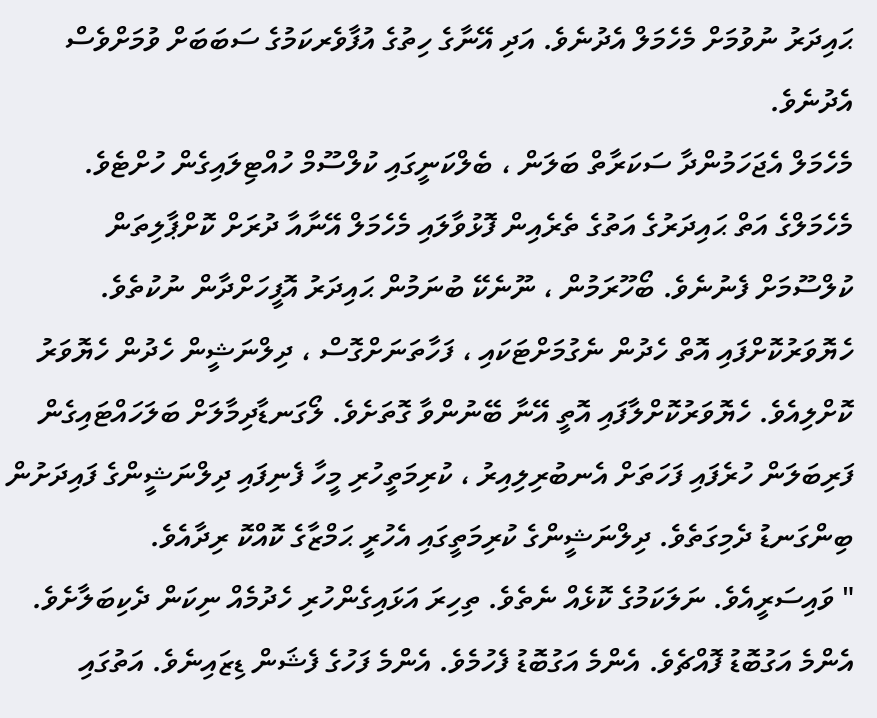ޙައިދަރު ނުވުމަށް މެހެމަލް އެދުނެވެ. އަދި އޭނާގެ ހިތުގެ އުފާވެރކަމުގެ ސަބަބަށް ވުމަށްވެސް އެދުނެވެ.
މެހެމަލް އެޖަހަމުންދާ ސަކަރާތް ބަލަން ، ބެލްކަނީގައި ކުލްސޫމް ހުއްޓިލައިގެން ހުށްޓެވެ. މެހެމަލްގެ އަތް ޙައިދަރުގެ އަތުގެ ތެރެއިން ފޮޅުވާލައި މެހެމަލް އޭނާއާ ދުރަށް ކޮށްޕާލިތަން ކުލްސޫމަށް ފެނުނެވެ. ބޯހޫރަމުން ، ނޫނެކޭ ބުނަމުން ޙައިދަރު އޮފީހަށްދާން ނުކުތެވެ.
ހެޔޮވަރުކޮށްފައި އޮތް ހެދުން ނެގުމަށްޓަކައި ، ފަހާތަނަށްގޮސް ، ދިލްނަޝީން ހެދުން ހެޔޮވަރު ކޮށްލިއެވެ. ހެޔޮވަރުކޮށްލާފައި އޮތީ އޭނާ ބޭނުންވާ ގޮތަށެވެ. ލޯގަނޑާދިމާލަށް ބަލަހައްޓައިގެން ފަރިބަލަން ހުރެފައި ފަހަތަށް އެނބުރިލިއިރު ، ކުރިމަތީހުރި މީހާ ފެނިފައި ދިލްނަޝީންގެ ފައިދަށުން ބިންގަނޑު ދެމިގަތެވެ. ދިލްނަޝީންގެ ކުރިމަތީގައި އެހުރީ ޙަމްޒާގެ ކޮއްކޮ ރިދާއެވެ.
" ވައިސަރީއެވެ. ނަލަކަމުގެ ކޮޅެއް ނެތެވެ. ތިހިރަ އަޅައިގެންހުރި ހެދުމެއް ނިކަން ދެކިބަލާށެވެ. އެންމެ އަގުބޮޑު ފޮއްޗެވެ. އެންމެ އަގުބޮޑު ފެހުމެވެ. އެންމެ ފަހުގެ ފެޝަން ޑިޒައިނެވެ. އަތުގައި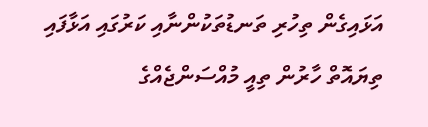އަޅައިގެން ތިހުރި ތަނޑުތަކުންނާއި ކަރުގައި އަޅާފައި ތިޔައޮތް ހާރުން ތިއީ މުއްސަންޖެއްގެ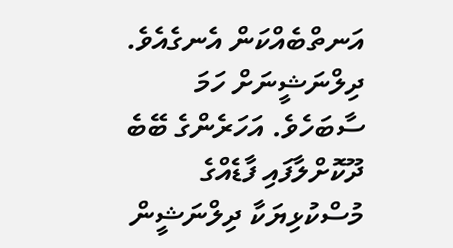އަނތްބެއްކަން އެނގެއެވެ. ދިލްނަޝީނަށް ހަމަ ސާބަހެވެ. އަހަރެންގެ ބޭބެ ދޫކޮށްލާފައި ފާޑެއްގެ މުސްކުޅިޔަކާ ދިލްނަޝީން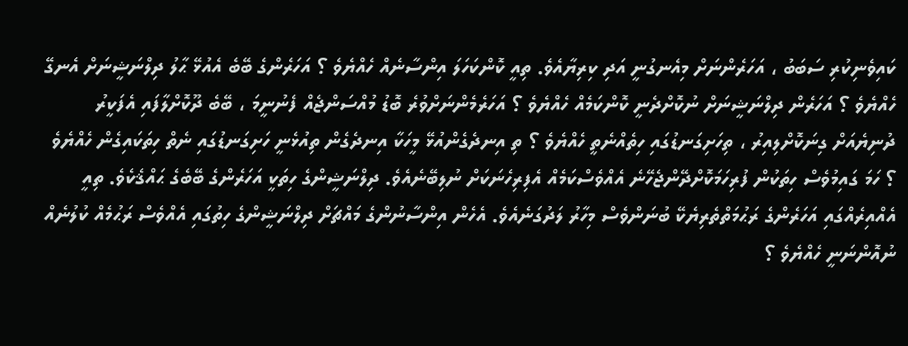ކައިވެނިކުރި ސަބަބު ، އަހަރެންނަށް މިއެނގުނީ އަދި ކިރިޔާއެވެ. ތިއީ ކޮންކަހަލަ އިންސާނެއް ހެއްޔެވެ ؟ އަހަރެންގެ ބޭބެ އެއުޅޭ ޙާލު ދިލްނަޝީނަށް އެނގޭ ހެއްޔެވެ ؟ އަހަރެން ދިލްނަޝީނަށް ނުކޮށްދެނީ ކޮންކަމެއް ހެއްޔެވެ ؟ އަހަރެމެންނަށްވުރެ ބޮޑު މުއްސަންޖެއް ފެނުނީމަ ، ބޭބެ ދޫކޮށްލާފައި އެފަކީރު ދުނިޔެއަށް ގިނަކޮށްލިއިރު ، ތިހަށިގަނޑުގައި ހިތެއްނެތީ ހެއްޔެވެ ؟ ތި އިނދެގެންއުޅޭ މީހަކާ އިނދެގެން ތިއުޅެނީ ހަށިގަނޑުގައި ނެތް ހިތަކައިގެން ހެއްޔެވެ ؟ ހަމަ ގައިމުވެސް ހިތަކުން ފުރިހަމަކޮށްދޭންޖެހޭނެ އެއްވެސްކަމެއް އެފިރިހެނަކަށް ނުލިބޭނެއެވެ. ދިލްނަޝީންގެ ހިތަކީ އަހަރެންގެ ބޭބެގެ ޙައްޤެކެވެ. ތިއީ އެއްއިރެއްގައި އަހަރެންގެ ރަޙުމަތްތެރިޔެކޭ ބުނަންވެސް މިހާރު ލަދުގަނެއެވެ. އެހެން އިންސާނުންގެ މައްޗަށް ދިލްނަޝީންގެ ހިތުގައި އެއްވެސް ރަޙުމެއް ކުލުނެއް ނުއޮންނަނީ ހެއްޔެވެ ؟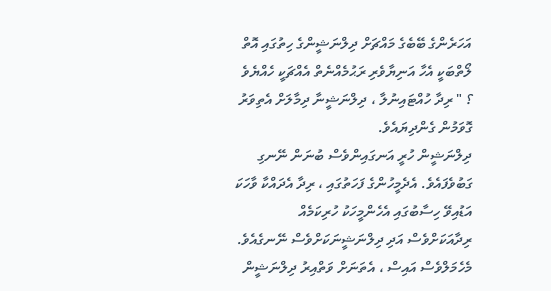އަހަރެންގެ ބޭބެގެ މައްޗަށް ދިލްނަޝީންގެ ހިތުގައި އޮތް ލޯތްބަކީ އެހާ އަނިޔާވެރި ރަޙުމެއްނެތް އެއްޗަކީ ހެއްޔެވެ ؟ " ރިދާ ހުއްޓައިނުލާ ، ދިލްނަޝީނާ ދިމާލަށް އެތިވަރު ގޮވަމުން ގެންދިޔައެވެ.
ދިލްނަޝީން ހުރީ އަނގައިންވެސް ބުނަން ނޭނގި ގަބުވެފައެވެ. އެދެމީހުންގެ ފަހަތުގައި ، ރިދާ އެދައްކާ ވާހަކަ އަޑުއިވޭ ހިސާބުގައި އެހެންމީހަކު ހުރިކަމެއް ރިދާއަކަށްވެސް އަދި ދިލްނަޝީނަކަށްވެސް ނޭނގެއެވެ.
މެހެމަލްވެސް އައިސް ، އެތަނަށް ވަތްއިރު ދިލްނަޝީން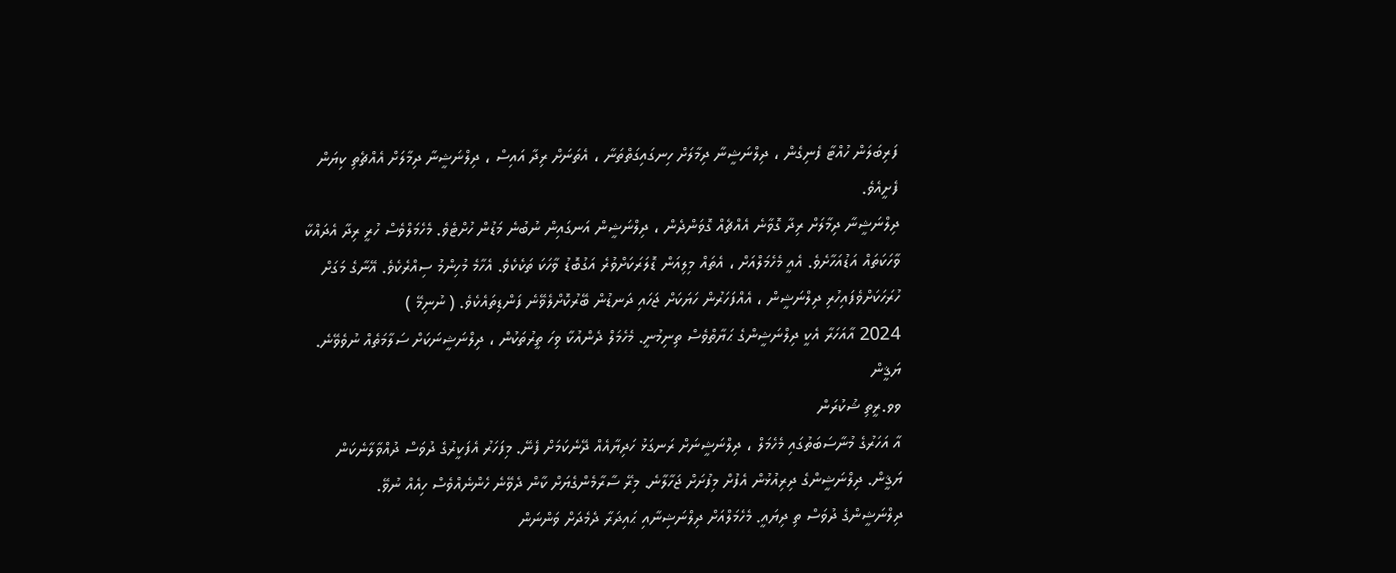ފަރިބަލަން ހުއްޓާ ފެނިގެން ، ދިލްނަޝީނާ ދިމާލަށް ހިނގައިގަތްތަނާ ، އެތަނަށް ރިދާ އައިސް ، ދިލްނަޝީނާ ދިމާލަށް އެއްޗެތި ކިޔަން ފެށީއެވެ.
ދިލްނަޝީނާ ދިމާލަށް ރިދާ ގޮވާނެ އެއްޗެއް ގޮވަންދެން ، ދިލްނަޝީން އަނގައިން ނުބުނެ މަޑުން ހުށްޓެވެ. މެހެމަލްވެސް ހުރީ ރިދާ އެދައްކާ ވާހަކަތައް އަޑުއަހާށެވެ. އެއީ މެހެމަލްއަށް ، އެތައް މިލިއަން ޑޮލަރަކަށްވުރެ އަގުބޮޑު ވާހަކަ ތަކެކެވެ. އެހާމެ މުހިންމު ސިއްރެކެވެ. އޭނާގެ މަގަށް ހުރަހަކަށްވެފައިހުރި ދިލްނަޝީން ، އެއްފަހަރުން ހަޔަކަށް ޖަހައި ދަނޑުން ބޭރުކޮށްލެވޭނެ ފަންޑިތައެކެވެ. ( ނުނިމޭ )
2024 އާއަހަރާ އެކީ ދިލްނަޝީންގެ ޙަޔާތްވެސް ތިނިމުނީ. މެހެމަލް ދެންއުކާ ވިހަ ތީރުތަކުން ، ދިލްނަޝީނަކަށް ސަލާމަތެއް ނުވެވޭނެ. ޔަޤީން
ވވ.ރީތި ޝުކުރަން
އާ އަހަރުގެ މުނާސަބަތުގައި މެހެމަލް ، ދިލްނަޝީނަށް ރަނގަޅު ހަދިޔާއެއް ދޭނެކަމަށް ފެނޭ. މިފަހަރު އެފަކީރުގެ ދުވަސް ދުއްވާލާނެކަން ޔަޤީން. ދިލްނަޝީންގެ ދިރިއުޅުން އެފުށް މިފުށަށް ޖަހާލާނެ. މިރޭ ސާރާމެންގެޔަށް ކާން ދެވޭނެ ހެންނެއްވެސް ހިއެއް ނުވޭ.
ދިލްނަޝީންގެ ދުވަސް ތި ދިޔައީ. މެހެމަލްއަށް ދިލްނަޝިނާއި ޙައިދަރާ ދެމެދަށް ވަންނަން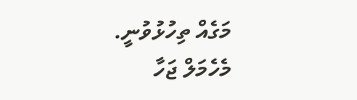މަގެއް ތިހުޅުވުނީ. މެހެމަލް ޖަހާ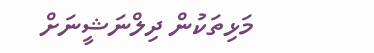މަޅިތަކުން ދިލްނަޝީނަށް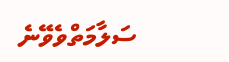ސަލާމަތްވެވޭނެ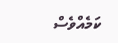ކަމެއްވެސް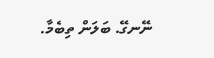ނޭނގޭ. ބަލަން ތިބެމާ.